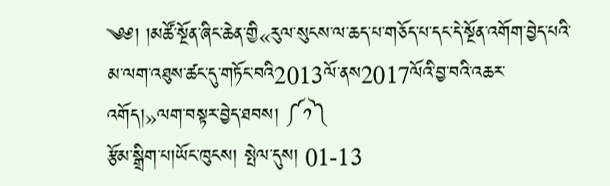༄༅། །མཚོ་སྔོན་ཞིང་ཆེན་གྱི«རུལ་སུངས་ལ་ཆད་པ་གཅོད་པ་དང་དེ་སྔོན་འགོག་བྱེད་པའི་མ་ལག་འཐུས་ཚང་དུ་གཏོང་བའི2013ལོ་ནས2017ལོའི་བྱ་བའི་འཆར་འགོད།»ལག་བསྟར་བྱེད་ཐབས། ༼༡༽
རྩོམ་སྒྲིག་པ།ཡོང་ཁུངས། སྤེལ་དུས། 01-13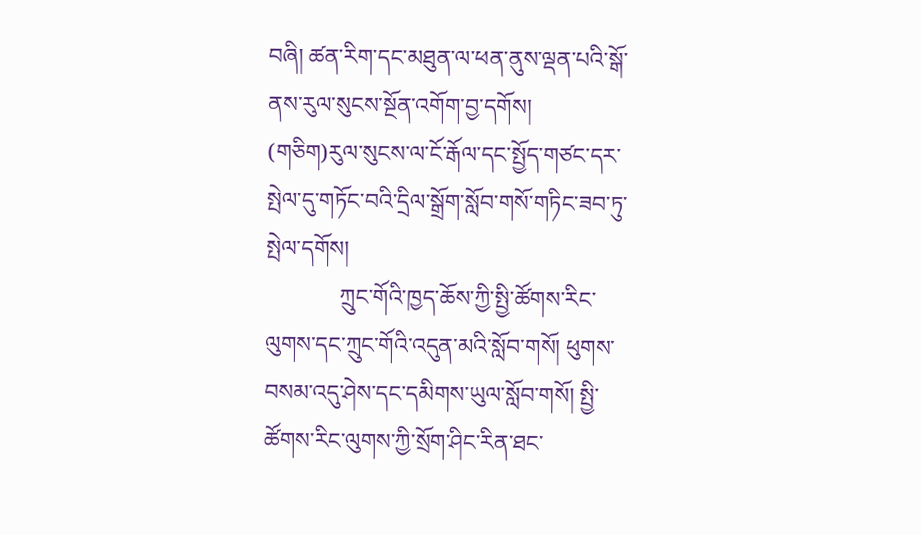བཞི། ཚན་རིག་དང་མཐུན་ལ་ཕན་ནུས་ལྡན་པའི་སྒོ་ནས་རུལ་སུངས་སྔོན་འགོག་བྱ་དགོས།
(གཅིག)རུལ་སུངས་ལ་ངོ་རྒོལ་དང་སྤྱོད་གཙང་དར་སྤེལ་དུ་གཏོང་བའི་དྲིལ་སྒྲོག་སློབ་གསོ་གཏིང་ཟབ་ཏུ་སྤེལ་དགོས།
             ཀྲུང་གོའི་ཁྱད་ཆོས་ཀྱི་སྤྱི་ཚོགས་རིང་ལུགས་དང་ཀྲུང་གོའི་འདུན་མའི་སློབ་གསོ། ཕུགས་བསམ་འདུ་ཤེས་དང་དམིགས་ཡུལ་སློབ་གསོ། སྤྱི་ཚོགས་རིང་ལུགས་ཀྱི་སྲོག་ཤིང་རིན་ཐང་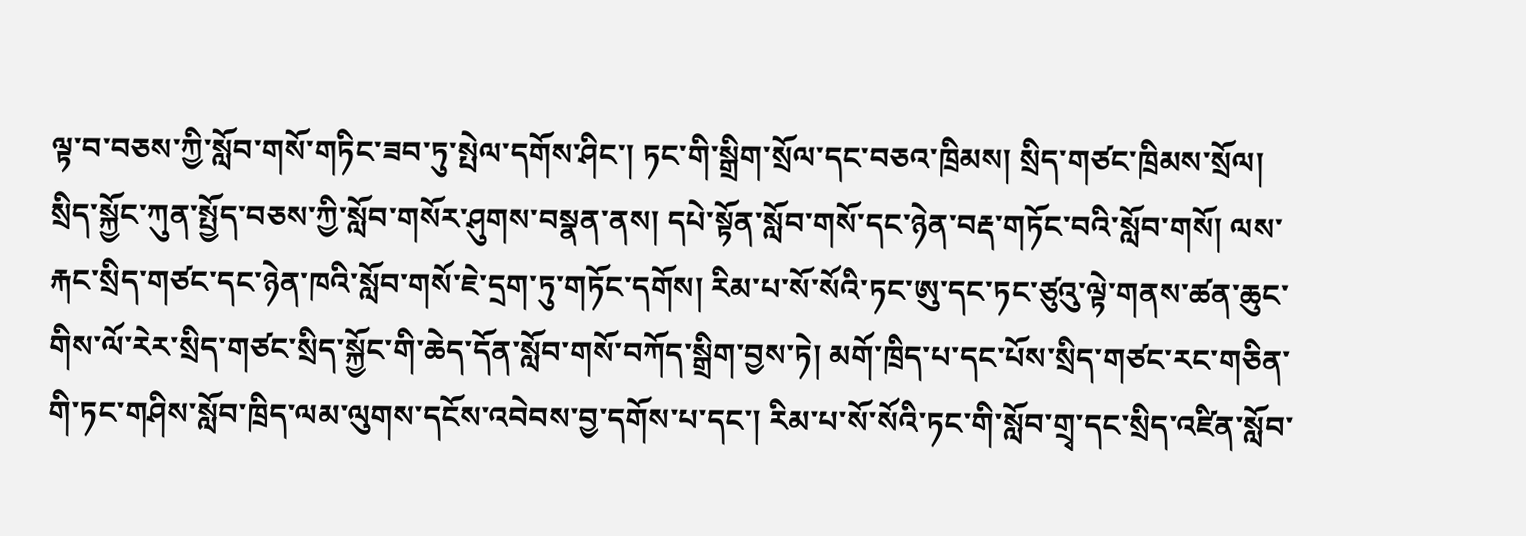ལྟ་བ་བཅས་ཀྱི་སློབ་གསོ་གཏིང་ཟབ་ཏུ་སྤེལ་དགོས་ཤིང་། ཏང་གི་སྒྲིག་སྲོལ་དང་བཅའ་ཁྲིམས། སྲིད་གཙང་ཁྲིམས་སྲོལ། སྲིད་སྐྱོང་ཀུན་སྤྱོད་བཅས་ཀྱི་སློབ་གསོར་ཤུགས་བསྣན་ནས། དཔེ་སྟོན་སློབ་གསོ་དང་ཉེན་བརྡ་གཏོང་བའི་སློབ་གསོ། ལས་རྐང་སྲིད་གཙང་དང་ཉེན་ཁའི་སློབ་གསོ་ཇེ་དྲག་ཏུ་གཏོང་དགོས། རིམ་པ་སོ་སོའི་ཏང་ཨུ་དང་ཏང་ཙུའུ་ལྟེ་གནས་ཚན་ཆུང་གིས་ལོ་རེར་སྲིད་གཙང་སྲིད་སྐྱོང་གི་ཆེད་དོན་སློབ་གསོ་བཀོད་སྒྲིག་བྱས་ཏེ། མགོ་ཁྲིད་པ་དང་པོས་སྲིད་གཙང་རང་གཅིན་གི་ཏང་གཤིས་སློབ་ཁྲིད་ལམ་ལུགས་དངོས་འབེབས་བྱ་དགོས་པ་དང་། རིམ་པ་སོ་སོའི་ཏང་གི་སློབ་གྲྭ་དང་སྲིད་འཛིན་སློབ་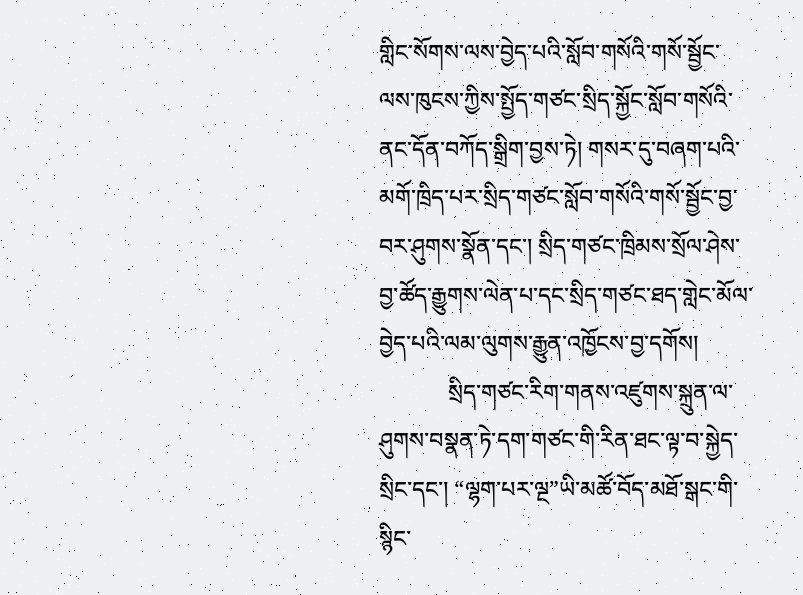གླིང་སོགས་ལས་བྱེད་པའི་སློབ་གསོའི་གསོ་སྦྱོང་ལས་ཁུངས་ཀྱིས་སྤྱོད་གཙང་སྲིད་སྐྱོང་སློབ་གསོའི་ནང་དོན་བཀོད་སྒྲིག་བྱས་ཏེ། གསར་དུ་བཞག་པའི་མགོ་ཁྲིད་པར་སྲིད་གཙང་སློབ་གསོའི་གསོ་སྦྱོང་བྱ་བར་ཤུགས་སྣོན་དང་། སྲིད་གཙང་ཁྲིམས་སྲོལ་ཤེས་བྱ་ཚོད་རྒྱུགས་ལེན་པ་དང་སྲིད་གཙང་ཐད་གླེང་མོལ་བྱེད་པའི་ལམ་ལུགས་རྒྱུན་འཁྱོངས་བྱ་དགོས།
            སྲིད་གཙང་རིག་གནས་འཛུགས་སྐྲུན་ལ་ཤུགས་བསྣན་ཏེ་དག་གཙང་གི་རིན་ཐང་ལྟ་བ་སྐྱེད་སྲིང་དང་། “ལྷག་པར་ལྔ”ཡི་མཚོ་བོད་མཐོ་སྒང་གི་སྙིང་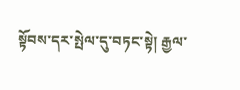སྟོབས་དར་སྤེལ་དུ་བཏང་སྟེ། རྒྱལ་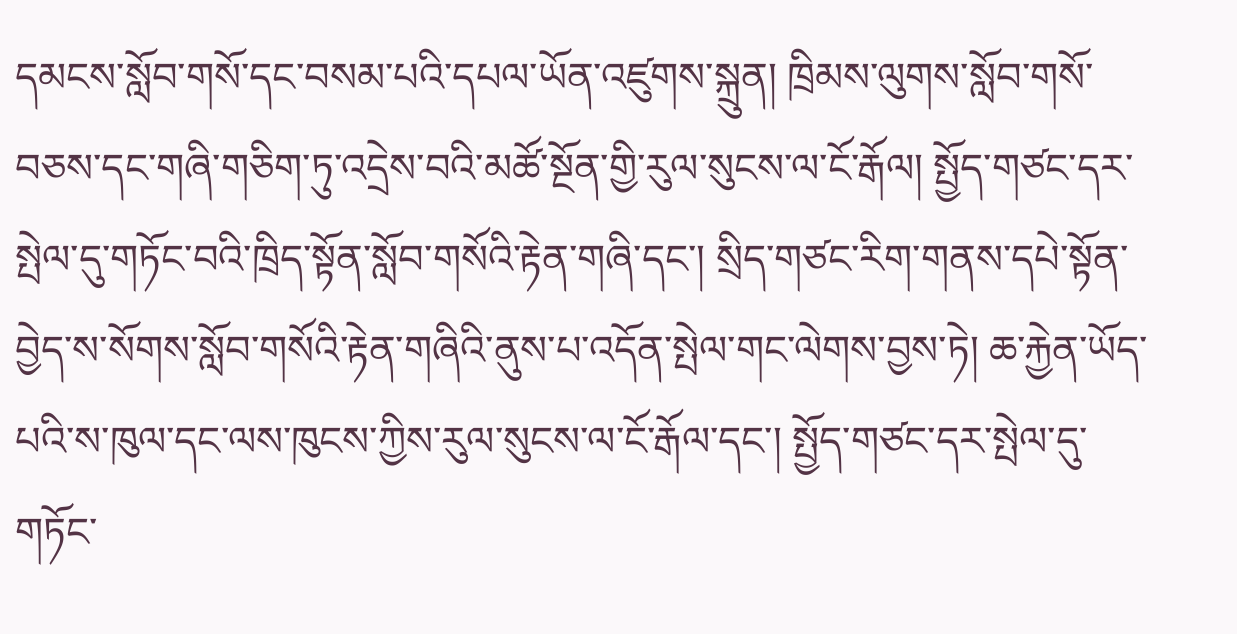དམངས་སློབ་གསོ་དང་བསམ་པའི་དཔལ་ཡོན་འཛུགས་སྐྲུན། ཁྲིམས་ལུགས་སློབ་གསོ་བཅས་དང་གཞི་གཅིག་ཏུ་འདྲེས་བའི་མཚོ་སྔོན་གྱི་རུལ་སུངས་ལ་ངོ་རྒོལ། སྤྱོད་གཙང་དར་སྤེལ་དུ་གཏོང་བའི་ཁྲིད་སྟོན་སློབ་གསོའི་རྟེན་གཞི་དང་། སྲིད་གཙང་རིག་གནས་དཔེ་སྟོན་བྱེད་ས་སོགས་སློབ་གསོའི་རྟེན་གཞིའི་ནུས་པ་འདོན་སྤེལ་གང་ལེགས་བྱས་ཏེ། ཆ་རྐྱེན་ཡོད་པའི་ས་ཁུལ་དང་ལས་ཁུངས་ཀྱིས་རུལ་སུངས་ལ་ངོ་རྒོལ་དང་། སྤྱོད་གཙང་དར་སྤེལ་དུ་གཏོང་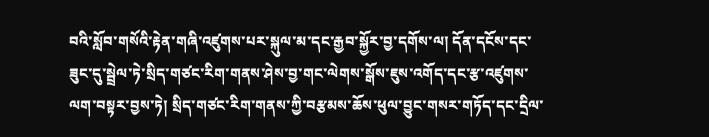བའི་སློབ་གསོའི་རྟེན་གཞི་འཛུགས་པར་སྐུལ་མ་དང་རྒྱབ་སྐྱོར་བྱ་དགོས་ལ། དོན་དངོས་དང་ཟུང་དུ་སྦྲེལ་ཏེ་སྲིད་གཙང་རིག་གནས་ཤེས་བྱ་གང་ལེགས་སྒོས་ཇུས་འགོད་དང་རྩ་འཛུགས་ལག་བསྟར་བྱས་ཏེ། སྲིད་གཙང་རིག་གནས་ཀྱི་བརྩམས་ཆོས་ཕུལ་བྱུང་གསར་གཏོད་དང་དྲིལ་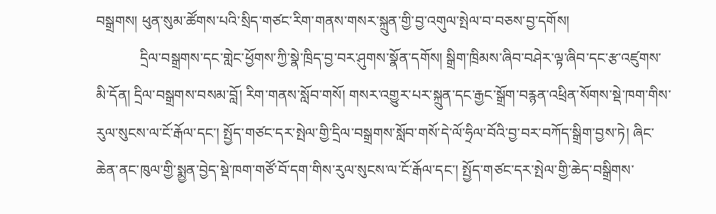བསྒྲགས། ཕུན་སུམ་ཚོགས་པའི་སྲིད་གཙང་རིག་གནས་གསར་སྐྲུན་གྱི་བྱ་འགུལ་སྤེལ་བ་བཅས་བྱ་དགོས།
            དྲིལ་བསྒྲགས་དང་གླེང་ཕྱོགས་ཀྱི་སྣེ་ཁྲིད་བྱ་བར་ཤུགས་སྣོན་དགོས། སྒྲིག་ཁྲིམས་ཞིབ་བཤེར་ལྟ་ཞིབ་དང་རྩ་འཛུགས་མི་དོན། དྲིལ་བསྒྲགས་བསམ་བློ། རིག་གནས་སློབ་གསོ། གསར་འགྱུར་པར་སྐྲུན་དང་རྒྱང་སྒྲོག་བརྙན་འཕྲིན་སོགས་སྡེ་ཁག་གིས་རུལ་སུངས་ལ་ངོ་རྒོལ་དང་། སྤྱོད་གཙང་དར་སྤེལ་གྱི་དྲིལ་བསྒྲགས་སློབ་གསོ་དེ་ལོ་ཧྲིལ་བོའི་བྱ་བར་བཀོད་སྒྲིག་བྱས་ཏེ། ཞིང་ཆེན་ནང་ཁུལ་གྱི་སྨྱན་བྱེད་སྡེ་ཁག་གཙོ་བོ་དག་གིས་རུལ་སུངས་ལ་ངོ་རྒོལ་དང་། སྤྱོད་གཙང་དར་སྤེལ་གྱི་ཆེད་བསྒྲིགས་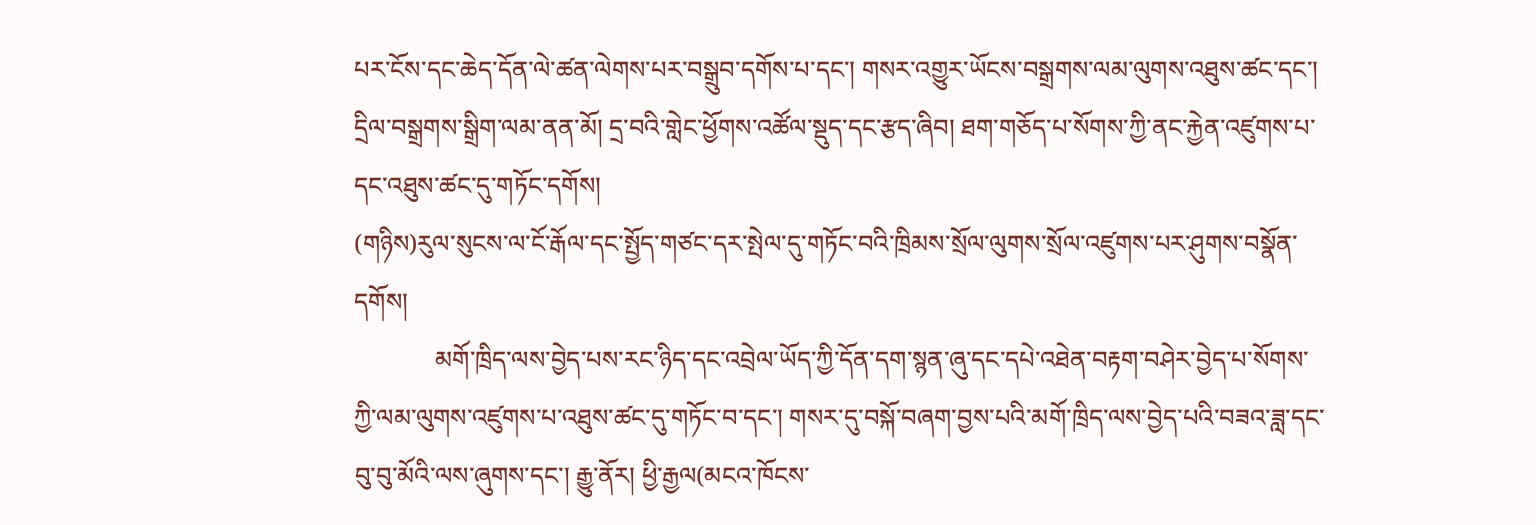པར་ངོས་དང་ཆེད་དོན་ལེ་ཚན་ལེགས་པར་བསྒྲུབ་དགོས་པ་དང་། གསར་འགྱུར་ཡོངས་བསྒྲགས་ལམ་ལུགས་འཐུས་ཚང་དང་། དྲིལ་བསྒྲགས་སྒྲིག་ལམ་ནན་མོ། དྲ་བའི་གླེང་ཕྱོགས་འཚོལ་སྡུད་དང་རྩད་ཞིབ། ཐག་གཅོད་པ་སོགས་ཀྱི་ནང་རྐྱེན་འཛུགས་པ་དང་འཐུས་ཚང་དུ་གཏོང་དགོས།
(གཉིས)རུལ་སུངས་ལ་ངོ་རྒོལ་དང་སྤྱོད་གཙང་དར་སྤེལ་དུ་གཏོང་བའི་ཁྲིམས་སྲོལ་ལུགས་སྲོལ་འཛུགས་པར་ཤུགས་བསྣོན་དགོས།
             མགོ་ཁྲིད་ལས་བྱེད་པས་རང་ཉིད་དང་འབྲེལ་ཡོད་ཀྱི་དོན་དག་སྙན་ཞུ་དང་དཔེ་འཐེན་བརྟག་བཤེར་བྱེད་པ་སོགས་ཀྱི་ལམ་ལུགས་འཛུགས་པ་འཐུས་ཚང་དུ་གཏོང་བ་དང་། གསར་དུ་བསྐོ་བཞག་བྱས་པའི་མགོ་ཁྲིད་ལས་བྱེད་པའི་བཟའ་ཟླ་དང་བུ་བུ་མོའི་ལས་ཞུགས་དང་། རྒྱུ་ནོར། ཕྱི་རྒྱལ(མངའ་ཁོངས་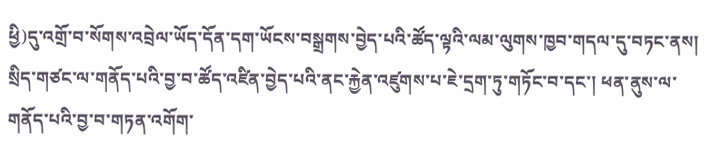ཕྱི)དུ་འགྲོ་བ་སོགས་འབྲེལ་ཡོད་དོན་དག་ཡོངས་བསྒྲགས་བྱེད་པའི་ཚོད་ལྟའི་ལམ་ལུགས་ཁྱབ་གདལ་དུ་བཏང་ནས། སྲིད་གཙང་ལ་གནོད་པའི་བྱ་བ་ཚོད་འཛིན་བྱེད་པའི་ནང་རྐྱེན་འཛུགས་པ་ཇེ་དྲག་ཏུ་གཏོང་བ་དང་། ཕན་ནུས་ལ་གནོད་པའི་བྱ་བ་གཏན་འགོག་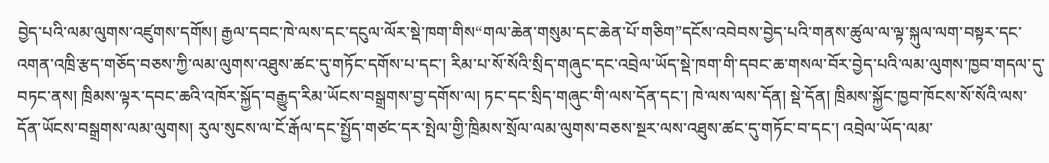བྱེད་པའི་ལམ་ལུགས་འཛུགས་དགོས། རྒྱལ་དབང་ཁེ་ལས་དང་དངུལ་ལོར་སྡེ་ཁག་གིས“གལ་ཆེན་གསུམ་དང་ཆེན་པོ་གཅིག”དངོས་འབེབས་བྱེད་པའི་གནས་ཚུལ་ལ་ལྟ་སྐུལ་ལག་བསྟར་དང་འགན་འཁྲི་རྩད་གཅོད་བཅས་ཀྱི་ལམ་ལུགས་འཐུས་ཚང་དུ་གཏོང་དགོས་པ་དང་། རིམ་པ་སོ་སོའི་སྲིད་གཞུང་དང་འབྲེལ་ཡོད་སྡེ་ཁག་གི་དབང་ཆ་གསལ་བོར་བྱེད་པའི་ལམ་ལུགས་ཁྱབ་གདལ་དུ་བཏང་ནས། ཁྲིམས་ལྟར་དབང་ཆའི་འཁོར་སྐྱོད་བརྒྱུད་རིམ་ཡོངས་བསྒྲགས་བྱ་དགོས་ལ། ཏང་དང་སྲིད་གཞུང་གི་ལས་དོན་དང་། ཁེ་ལས་ལས་དོན། སྡེ་དོན། ཁྲིམས་སྐྱོང་ཁྱབ་ཁོངས་སོ་སོའི་ལས་དོན་ཡོངས་བསྒྲགས་ལམ་ལུགས། རུལ་སུངས་ལ་ངོ་རྒོལ་དང་སྤྱོད་གཙང་དར་སྤེལ་གྱི་ཁྲིམས་སྲོལ་ལམ་ལུགས་བཅས་སྔར་ལས་འཐུས་ཚང་དུ་གཏོང་བ་དང་། འབྲེལ་ཡོད་ལམ་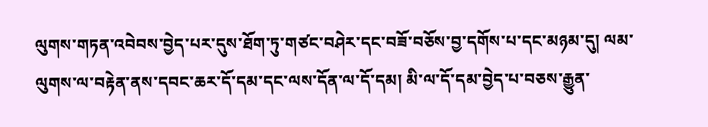ལུགས་གཏན་འབེབས་བྱེད་པར་དུས་ཐོག་ཏུ་གཙང་བཤེར་དང་བཟོ་བཅོས་བྱ་དགོས་པ་དང་མཉམ་དུ། ལམ་ལུགས་ལ་བརྟེན་ནས་དབང་ཆར་དོ་དམ་དང་ལས་དོན་ལ་དོ་དམ། མི་ལ་དོ་དམ་བྱེད་པ་བཅས་རྒྱུན་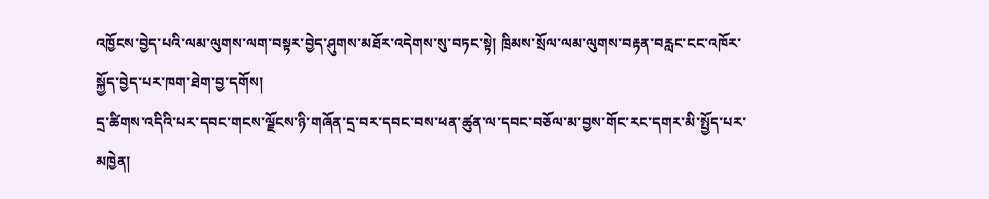འཁྱོངས་བྱེད་པའི་ལམ་ལུགས་ལག་བསྟར་བྱེད་ཤུགས་མཐོར་འདེགས་སུ་བཏང་སྟེ། ཁྲིམས་སྲོལ་ལམ་ལུགས་བརྟན་བརླང་ངང་འཁོར་སྐྱོད་བྱེད་པར་ཁག་ཐེག་བྱ་དགོས།
དྲ་ཚིགས་འདིའི་པར་དབང་གངས་ལྗོངས་ཉི་གཞོན་དྲ་བར་དབང་བས་ཕན་ཚུན་ལ་དབང་བཅོལ་མ་བྱས་གོང་རང་དགར་མི་སྤྱོད་པར་མཁྱེན།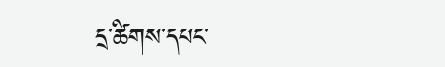དྲ་ཚིགས་དཔང་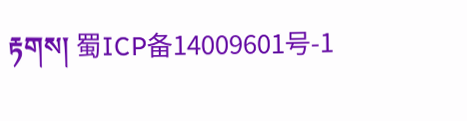རྟགས། 蜀ICP备14009601号-1